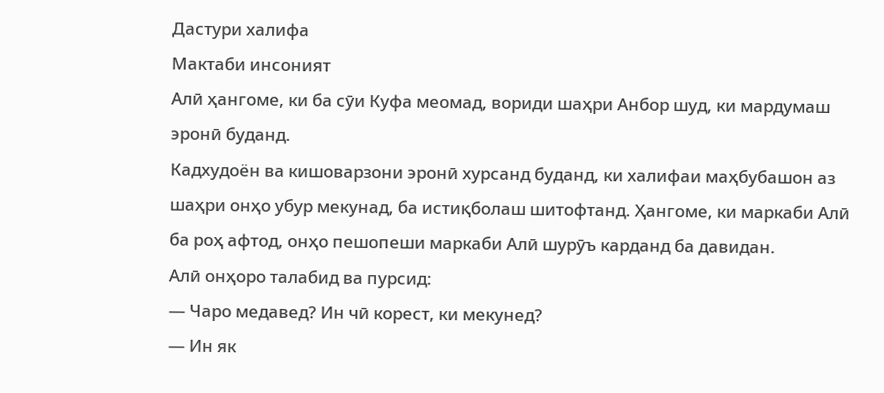Дастури халифа
Мактаби инсоният
Алӣ ҳангоме, ки ба сӯи Куфа меомад, вориди шаҳри Анбор шуд, ки мардумаш эронӣ буданд.
Кадхудоён ва кишоварзони эронӣ хурсанд буданд, ки халифаи маҳбубашон аз шаҳри онҳо убур мекунад, ба истиқболаш шитофтанд. Ҳангоме, ки маркаби Алӣ ба роҳ афтод, онҳо пешопеши маркаби Алӣ шурӯъ карданд ба давидан.
Алӣ онҳоро талабид ва пурсид:
— Чаро медавед? Ин чӣ корест, ки мекунед?
— Ин як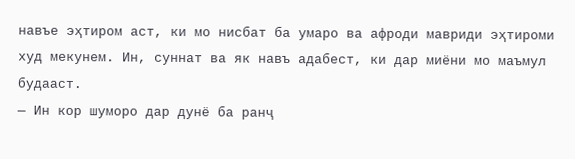навъе эҳтиром аст, ки мо нисбат ба умаро ва афроди мавриди эҳтироми худ мекунем. Ин, суннат ва як навъ адабест, ки дар миёни мо маъмул будааст.
— Ин кор шуморо дар дунё ба ранҷ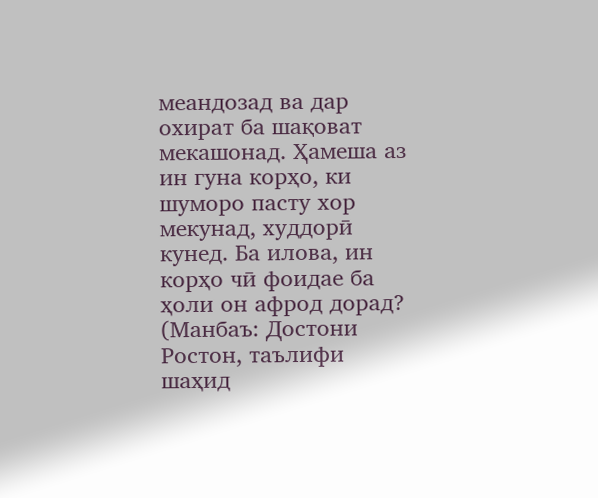меандозад ва дар охират ба шақоват мекашонад. Ҳамеша аз ин гуна корҳо, ки шуморо пасту хор мекунад, худдорӣ кунед. Ба илова, ин корҳо чӣ фоидае ба ҳоли он афрод дорад?
(Манбаъ: Достони Ростон, таълифи шаҳид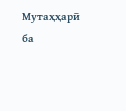Мутаҳҳарӣ ба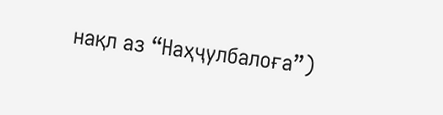нақл аз “Наҳҷулбалоға”)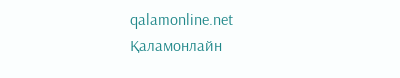qalamonline.net
Қаламонлайн